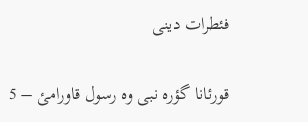فئطرات دینی

قورئانا گؤرە نبی وە رسول قاورامئ – 5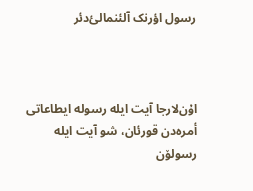رسول اؤرنک آلئنمالئ‌دئر



اۇن‌لارجا آیت ایلە رسولە ایطاعاتی أمرەدن قورئان، شو آیت ایلە رسولۆن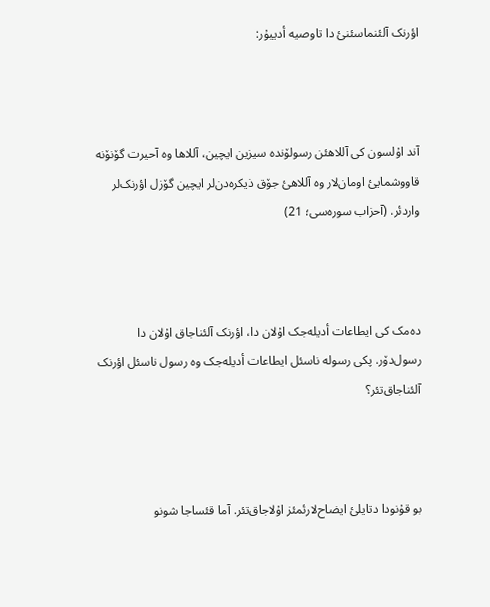اؤرنک آلئنماسئنئ دا تاوصیە أدییۇر:



آند اۇلسون کی آللاهئن رسولۆندە سیزین ایچین، آللاها وە آحیرت گۆنۆنە قاووشمایئ اومان‌لار وە آللاهئ جۆق ذیکرەدن‌لر ایچین گۆزل اؤرنک‌لر واردئر. (آحزاب سورەسی؛ 21)



دەمک کی ایطاعات أدیلەجک اۇلان دا، اؤرنک آلئناجاق اۇلان دا رسول‌دۆر. پکی رسولە ناسئل ایطاعات أدیلەجک وە رسول ناسئل اؤرنک آلئناجاق‌تئر؟



بو قۇنودا دتایلئ ایضاح‌لارئمئز اۇلاجاق‌تئر. آما قئساجا شونو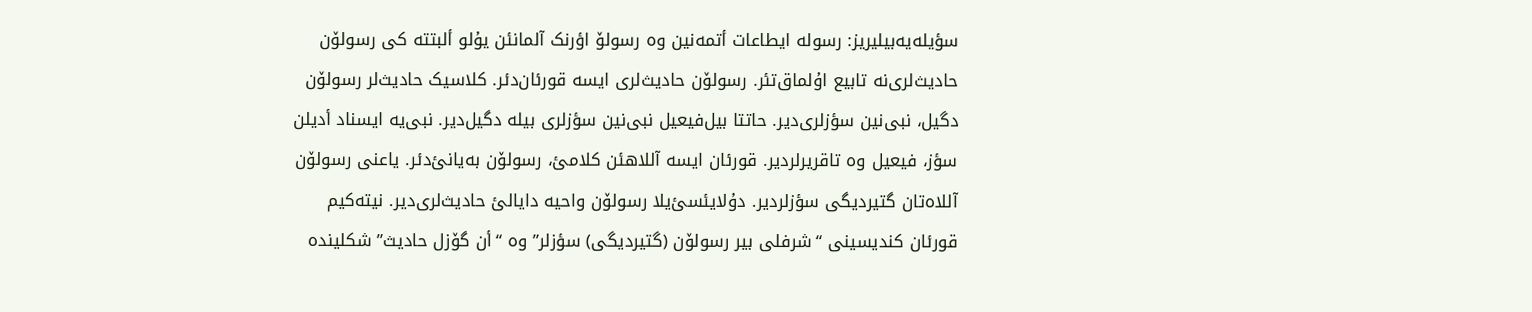سؤیلەیەبیلیریز: رسولە ایطاعات أتمەنین وە رسولۆ اؤرنک آلمانئن یۇلو ألبتتە کی رسولۆن حادیث‌لری‌نە تابیع اۇلماق‌تئر. رسولۆن حادیث‌لری ایسە قورئان‌دئر. کلاسیک حادیث‌لر رسولۆن دگیل، نبی‌نین سؤزلری‌دیر. حاتتا بیل‌فیعیل نبی‌نین سؤزلری بیلە دگیل‌دیر. نبی‌یە ایسناد أدیلن سؤز، فیعیل وە تاقریرلردیر. قورئان ایسە آللاهئن کلامئ، رسولۆن بەیانئ‌دئر. یاعنی رسولۆن آللاەتان گتیردیگی سؤزلردیر. دۇلایئسئ‌یلا رسولۆن واحیە دایالئ حادیث‌لری‌دیر. نیتەکیم قورئان کندیسینی “شرفلی بیر رسولۆن (گتیردیگی) سؤزلر” وە “أن گۆزل حادیث” شکلیندە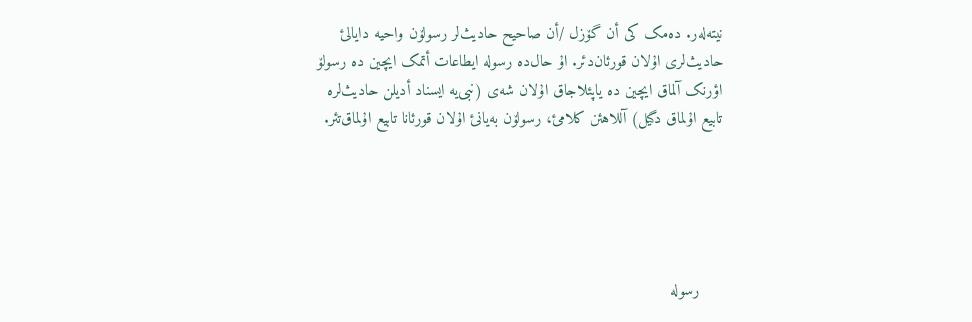نیتەلەر. دەمک کی أن گۆزل /أن صاحیح حادیث‌لر رسولۆن واحیە دایالئ حادیث‌لری اۇلان قورئان‌دئر. اۇ حال‌دە رسولە ایطاعات أتمک ایچین دە رسولۆ اؤرنک آلماق ایچین دە یاپئلاجاق اۇلان شەی (نبی‌یە ایسناد أدیلن حادیث‌لرە تابیع اۇلماق دگیل) آللاهئن کلامئ، رسولۆن بەیانئ اۇلان قورئانا تابیع اۇلماق‌تئر.





     رسولە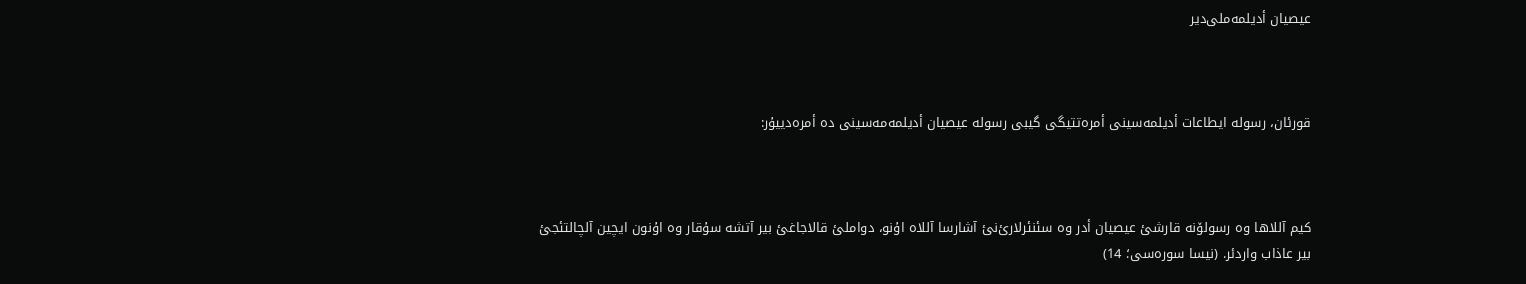عیصیان أدیلمەملی‌دیر



قورئان، رسولە ایطاعات أدیلمەسینی أمرەتتیگی گیبی رسولە عیصیان أدیلمەمەسینی دە أمرەدییۇر:



کیم آللاها وە رسولۆنە قارشئ عیصیان أدر وە سئنئرلارئ‌نئ آشارسا آللاە اۇنو، دواملئ قالاجاغئ بیر آتشە سۇقار وە اۇنون ایچین آلچالتئجئ بیر عاذاب واردئر. (نیسا سورەسی؛ 14)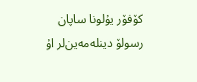کۆفۆر یۇلونا ساپان رسولۆ دینلەمەین‌لر اۇ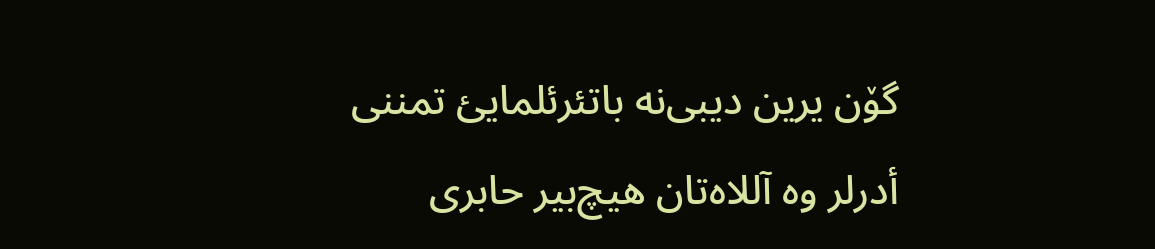گۆن یرین دیبی‌نە باتئرئلمایئ تمننی أدرلر وە آللاەتان هیچ‌بیر حابری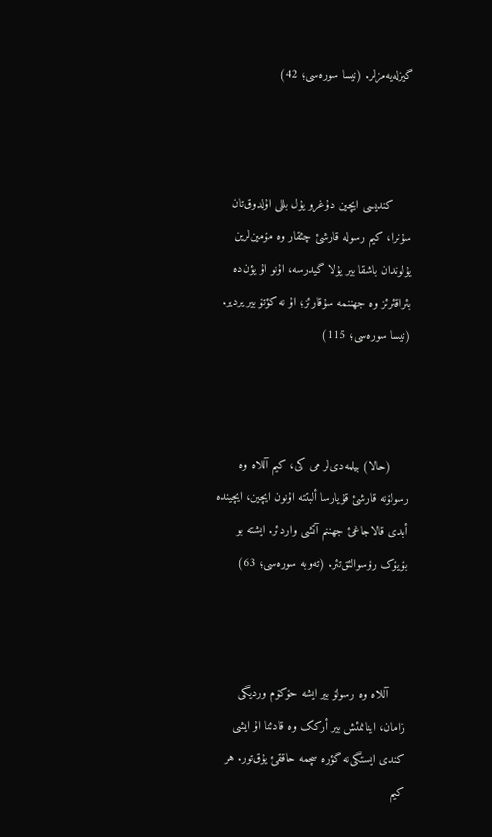گیزلەیەمزلر. (نیسا سورەسی؛ 42)



     کندیسی ایچین دۇغرو یۇل بللی اۇلدوق‌تان سۇنرا، کیم رسولە قارشئ چئقار وە مۆمین‌لرین یۇلوندان باشقا بیر یۇلا گیدرسە، اۇنو اۇ یؤن‌دە بئراقئرئز وە جهننمە سۇقارئز؛ اۇ نە کؤتۆ بیر یردیر. (نیسا سورەسی؛ 115)



     (حالا) بیلمەدی‌لر می کی، کیم آللاە وە رسولۆنە قارشئ قۇیارسا ألبتتە اۇنون ایچین، ایچیندە أبدی قالاجاغئ جهننم آتشی واردئر. ایشتە بو  بۆیۆک رۆسوالئق‌تئر. (تەوبە سورەسی؛ 63)



     آللاە وە رسولۆ بیر ایشە حۆکۆم وردیگی زامان، اینانمئش بیر أرکک وە قادئنا اۇ ایشی کندی ایستگی‌نە گؤرە سچمە حاققئ یۇق‌تور. هر کیم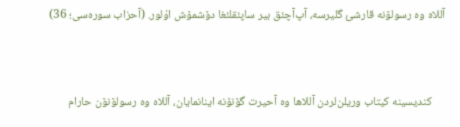آللاە وە رسولۆنە قارشئ گلیرسە، آپ‌آچئق بیر ساپئقلئغا دۆشمۆش اۇلور. (آحزاب سورەسی؛ 36)



     کندیسینە کیتاب وریلن‌لردن آللاها وە آحیرت گۆنۆنە اینانمایان، آللاە وە رسولۆنۆن حارام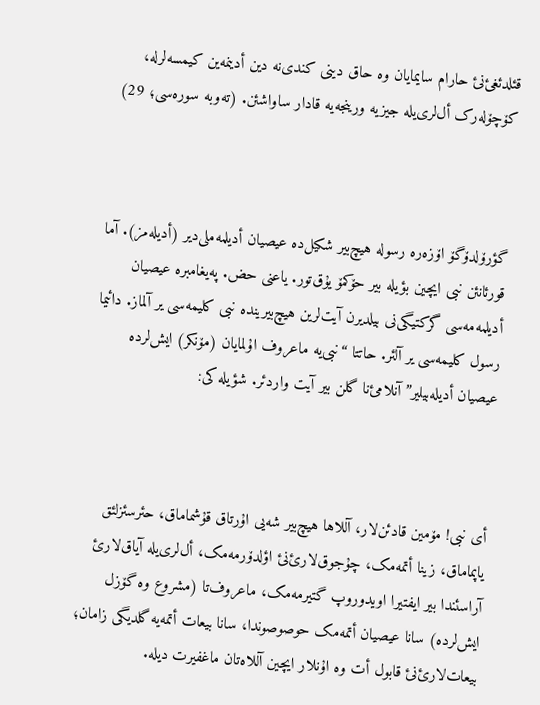قئلدئغئ‌نئ حارام سایمایان وە حاق دینی کندی‌نە دین أدینمەین کیمسەلرلە، کۆچۆلەرک أل‌لری‌یلە جیزیە ورینجەیە قادار ساواشئن. (تەوبە سورەسی؛ 29)



گؤرۆلدۆگۆ اۆزەرە رسولە هیچ‌بیر شکیل‌دە عیصیان أدیلمەملی‌دیر (أدیلەمز). آما قورئانئن نبی ایچین بؤیلە بیر حۆکمۆ یۇق‌تور. یاعنی حض. پەیغامبرە عیصیان أدیلمەمەسی گرکتیگی‌نی بیلدیرن آیت‌لرین هیچ‌بیریندە نبی کلیمەسی یر آلماز. دائیما رسول کلیمەسی یر آلئر. حاتتا “نبی‌یە ماعروف اۇلمایان (مۆنکر) ایش‌لردە عیصیان أدیلەبیلیر” آنلامئ‌نا گلن بیر آیت واردئر. شؤیلە کی:



أی نبی! مۆمین قادئن‌لار، آللاها هیچ‌بیر شەیی اۇرتاق قۇشماماق، حئرسئزلئق یاپماماق، زینا أتمەمک، چۇجوق‌لارئ‌نئ اؤلدۆرمەمک، أل‌لری‌یلە آیاق‌لارئ آراسئندا بیر ایفتیرا اویدوروپ گتیرمەمک، ماعروف‌تا (مشروع وە گۆزل ایش‌لردە) سانا عیصیان أتمەمک حوصوصوندا، سانا بیعات أتمەیە گلدیگی زامان؛ بیعات‌لارئ‌نئ قابول أت وە اۇنلار ایچین آللاەتان ماغفیرت دیلە.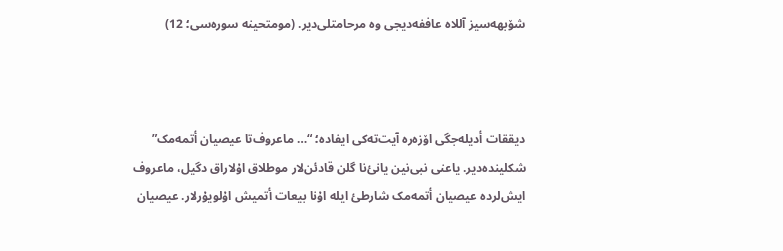شۆبهەسیز آللاە عاففەدیجی وە مرحامتلی‌دیر. (مومتحینە سورەسی؛ 12)



دیققات أدیلەجگی اۆزەرە آیت‌تەکی ایفادە؛ “… ماعروف‌تا عیصیان أتمەمک” شکلیندەدیر. یاعنی نبی‌نین یانئ‌نا گلن قادئن‌لار موطلاق اۇلاراق دگیل، ماعروف ایش‌لردە عیصیان أتمەمک شارطئ ایلە اۇنا بیعات أتمیش اۇلویۇرلار. عیصیان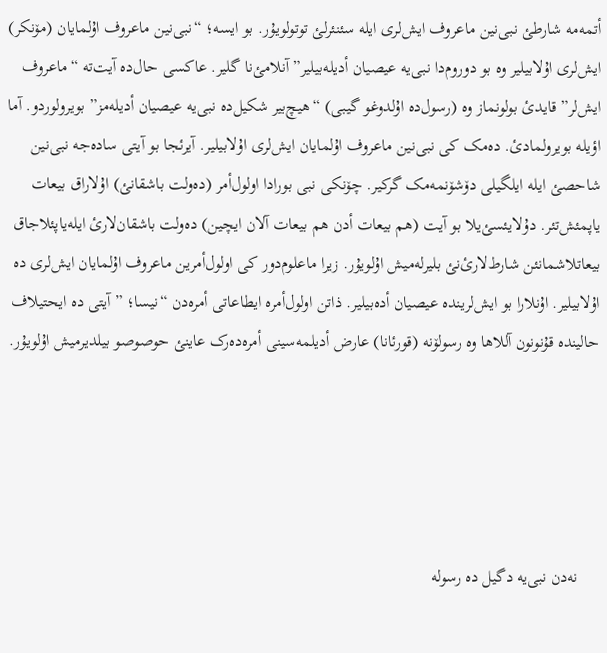أتمەمە شارطئ نبی‌نین ماعروف ایش‌لری ایلە سئنئرلئ توتولویۇر. بو ایسە؛ “نبی‌نین ماعروف اۇلمایان (مۆنکر) ایش‌لری اۇلابیلیر وە بو دوروم‌دا نبی‌یە عیصیان أدیلەبیلیر” آنلامئ‌نا گلیر. عاکسی حال‌دە آیت‌تە “ماعروف ایش‌لر” قایدئ بولونماز وە (رسول‌دە اۇلدوغو گیبی) “هیچ‌بیر شکیل‌دە نبی‌یە عیصیان أدیلەمز” بویرولوردو. آما اؤیلە بویرولمادئ. دەمک کی نبی‌نین ماعروف اۇلمایان ایش‌لری اۇلابیلیر. آیرئجا بو آیتی سادەجە نبی‌نین شاحصئ ایلە ایلگیلی دۆشۆنمەمک گرکیر. چۆنکی نبی بورادا اولول‌أمر (دەولت باشقانئ) اۇلاراق بیعات یاپمئش‌تئر. دۇلایئسئ‌یلا بو آیت (هم بیعات أدن هم بیعات آلان ایچین) دەولت باشقان‌لارئ ایلەیاپئلاجاق بیعاتلاشمانئن شارط‌لارئ‌نئ بلیرلەمیش اۇلویۇر. زیرا ماعلوم‌دور کی اولول‌أمرین ماعروف اۇلمایان ایش‌لری دە اۇلابیلیر. اۇنلارا بو ایش‌لریندە عیصیان أدەبیلیر. ذاتن اولول‌أمرە ایطاعاتی أمرەدن “نیسا؛ ” آیتی دە ایحتیلاف حالیندە قۇنونون آللاها وە رسولۆنە (قورئانا) عارض أدیلمەسینی أمرەدەرک عاینئ حوصوصو بیلدیرمیش اۇلویۇر.





     نەدن نبی‌یە دگیل دە رسولە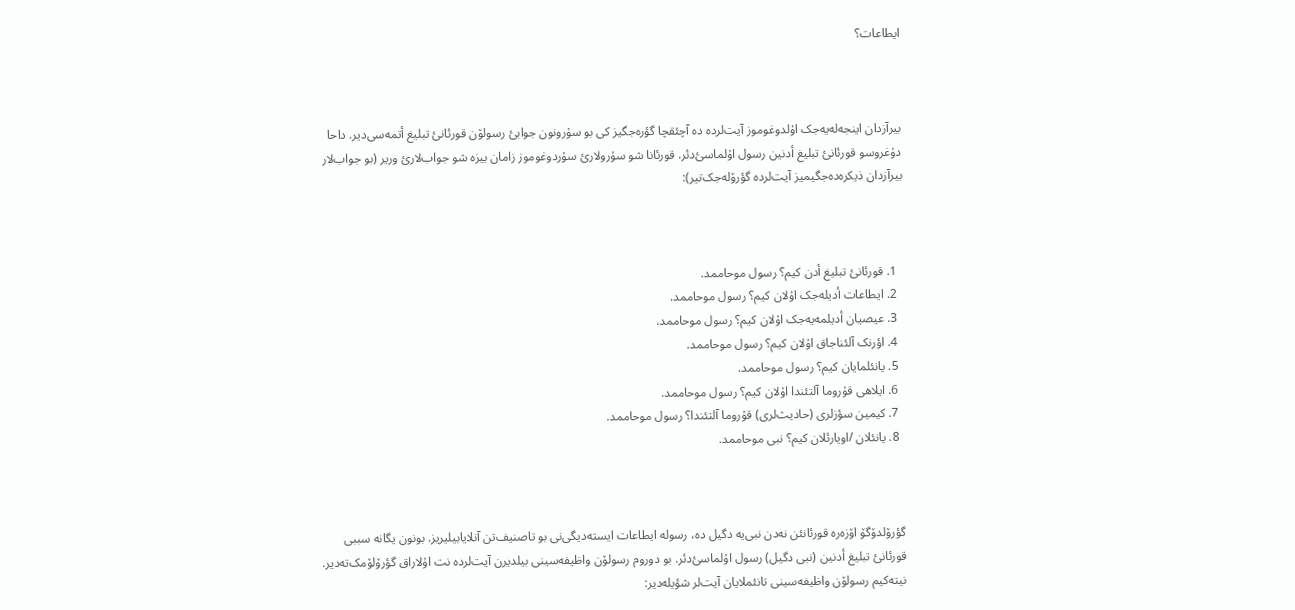ایطاعات؟



بیرآزدان اینجەلەیەجک اۇلدوغوموز آیت‌لردە دە آچئقچا گؤرەجگیز کی بو سۇرونون جوابئ رسولۆن قورئانئ تبلیغ أتمەسی‌دیر. داحا دۇغروسو قورئانئ تبلیغ أدنین رسول اۇلماسئ‌دئر. قورئانا شو سۇرولارئ سۇردوغوموز زامان بیزە شو جواب‌لارئ وریر (بو جواب‌لار بیرآزدان ذیکرەدەجگیمیز آیت‌لردە گؤرۆلەجک‌تیر):



  1. قورئانئ تبلیغ أدن کیم؟ رسول موحاممد.
  2. ایطاعات أدیلەجک اۇلان کیم؟ رسول موحاممد.
  3. عیصیان أدیلمەیەجک اۇلان کیم؟ رسول موحاممد.
  4. اؤرنک آلئناجاق اۇلان کیم؟ رسول موحاممد.
  5. یانئلمایان کیم؟ رسول موحاممد.
  6. ایلاهی قۇروما آلتئندا اۇلان کیم؟ رسول موحاممد.
  7. کیمین سؤزلری (حادیث‌لری) قۇروما آلتئندا؟ رسول موحاممد.
  8. یانئلان /اویارئلان کیم؟ نبی موحاممد.



گؤرۆلدۆگۆ اۆزەرە قورئانئن نەدن نبی‌یە دگیل دە، رسولە ایطاعات ایستەدیگی‌نی بو تاصنیف‌تن آنلایابیلیریز. بونون یگانە سببی قورئانئ تبلیغ أدنین (نبی دگیل) رسول اۇلماسئ‌دئر. بو دوروم رسولۆن واظیفەسینی بیلدیرن آیت‌لردە نت اۇلاراق گؤرۆلۆمک‌تەدیر. نیتەکیم رسولۆن واظیفەسینی تانئملایان آیت‌لر شؤیلەدیر: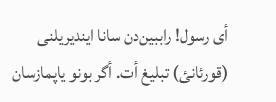أی رسول! راببین‌دن سانا ایندیریلنی (قورئانئ) تبلیغ أت. أگر بونو یاپمازسان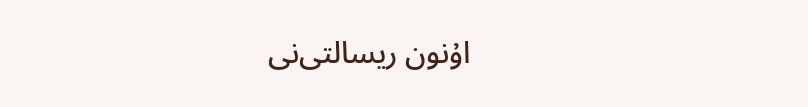اۇنون ریسالتی‌نی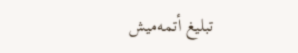تبلیغ أتمەمیش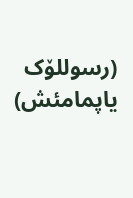(رسوللۆک یاپمامئش)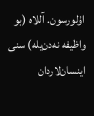اۇلورسون. آللاە (بو واظیفە نەدن‌یلە) سنی اینسان‌لاردان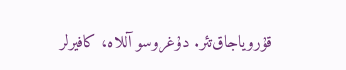قۇرویاجاق‌تئر. دۇغروسو آللاە، کافیرلر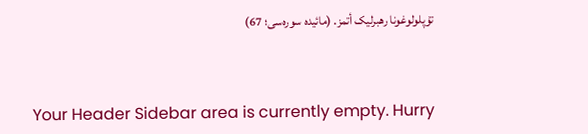تۇپلولوغونا رهبرلیک أتمز. (مائیدە سورەسی؛ 67)



Your Header Sidebar area is currently empty. Hurry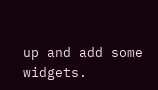up and add some widgets.